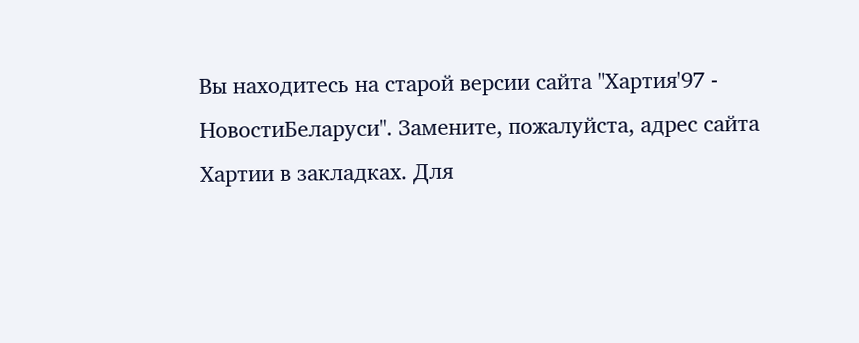Вы находитесь на старой версии сайта "Хартия'97 - НовостиБеларуси". Замените, пожалуйста, адрес сайта Хартии в закладках. Для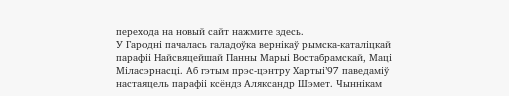перехода на новый сайт нажмите здесь.
У Гародні пачалась галадоўка вернікаў рымска-каталіцкай парафіі Найсвяцейшай Панны Марыі Востабрамскай, Маці Міласэрнасці. Аб гэтым прэс-цэнтру Хартыі’97 паведаміў настаяцель парафіі ксёндз Аляксандр Шэмет. Чыннікам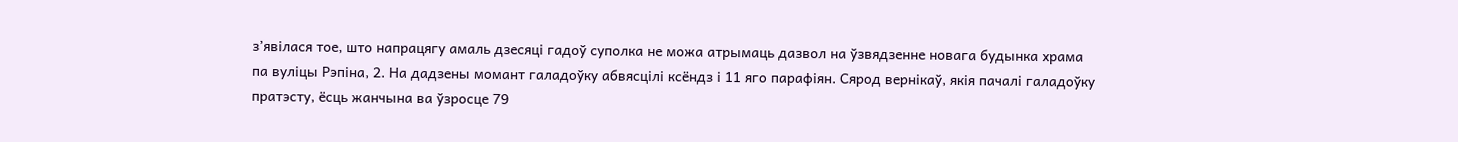з’явілася тое, што напрацягу амаль дзесяці гадоў суполка не можа атрымаць дазвол на ўзвядзенне новага будынка храма па вуліцы Рэпіна, 2. На дадзены момант галадоўку абвясцілі ксёндз і 11 яго парафіян. Сярод вернікаў, якія пачалі галадоўку пратэсту, ёсць жанчына ва ўзросце 79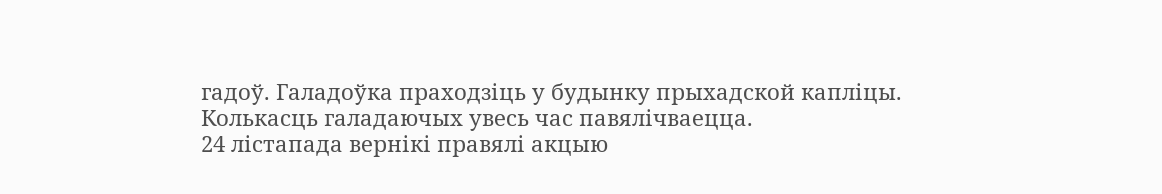гадоў. Галадоўка праходзіць у будынку прыхадской капліцы. Колькасць галадаючых увесь час павялічваецца.
24 лістапада вернікі правялі акцыю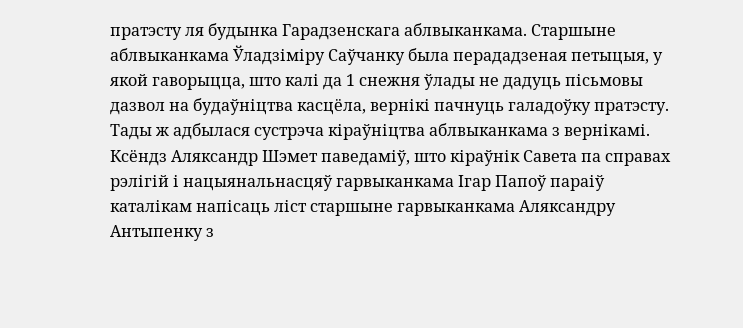пратэсту ля будынка Гарадзенскага аблвыканкама. Старшыне аблвыканкама Ўладзіміру Саўчанку была перададзеная петыцыя, у якой гаворыцца, што калі да 1 снежня ўлады не дадуць пісьмовы дазвол на будаўніцтва касцёла, вернікі пачнуць галадоўку пратэсту.
Тады ж адбылася сустрэча кіраўніцтва аблвыканкама з вернікамі. Ксёндз Аляксандр Шэмет паведаміў, што кіраўнік Савета па справах рэлігій і нацыянальнасцяў гарвыканкама Ігар Папоў параіў каталікам напісаць ліст старшыне гарвыканкама Аляксандру Антыпенку з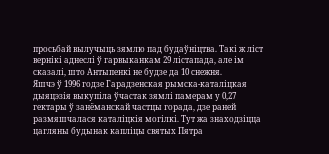просьбай вылучыць зямлю пад будаўніцтва. Такі ж ліст вернікі аднеслі ў гарвыканкам 29 лістапада, але ім сказалі, што Антыпенкі не будзе да 10 снежня.
Яшчэ ў 1996 годзе Гарадзенская рымска-каталіцкая дыяцэзія выкупіла ўчастак зямлі памерам у 0,27 гектары ў занёманскай частцы горада, дзе раней размяшчалася каталіцкія могілкі. Тут жа знаходзіцца цагляны будынак капліцы святых Пятра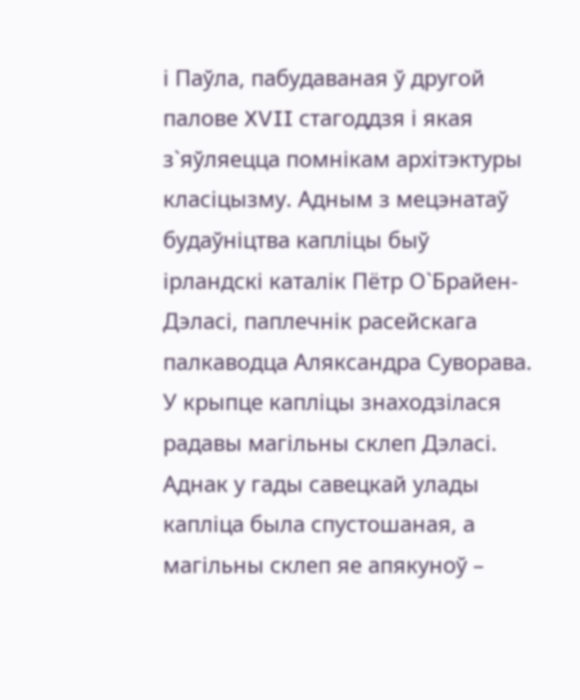і Паўла, пабудаваная ў другой палове XVII стагоддзя і якая з`яўляецца помнікам архітэктуры класіцызму. Адным з мецэнатаў будаўніцтва капліцы быў ірландскі каталік Пётр О`Брайен-Дэласі, паплечнік расейскага палкаводца Аляксандра Суворава. У крыпце капліцы знаходзілася радавы магільны склеп Дэласі. Аднак у гады савецкай улады капліца была спустошаная, а магільны склеп яе апякуноў –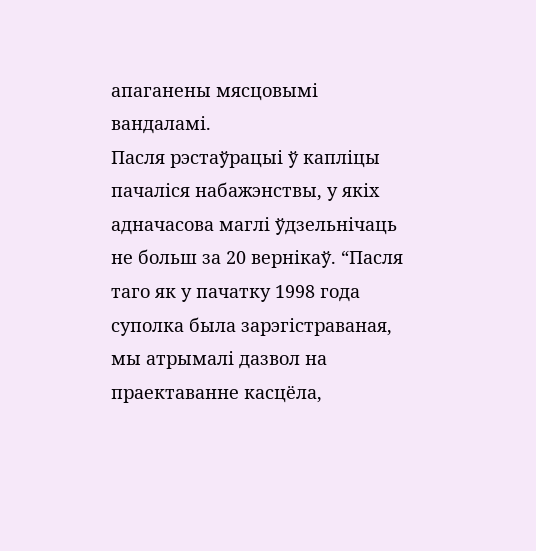апаганены мясцовымі вандаламі.
Пасля рэстаўрацыі ў капліцы пачаліся набажэнствы, у якіх адначасова маглі ўдзельнічаць не больш за 20 вернікаў. “Пасля таго як у пачатку 1998 года суполка была зарэгістраваная, мы атрымалі дазвол на праектаванне касцёла,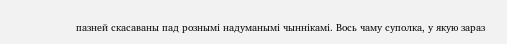пазней скасаваны пад рознымі надуманымі чыннікамі. Вось чаму суполка, у якую зараз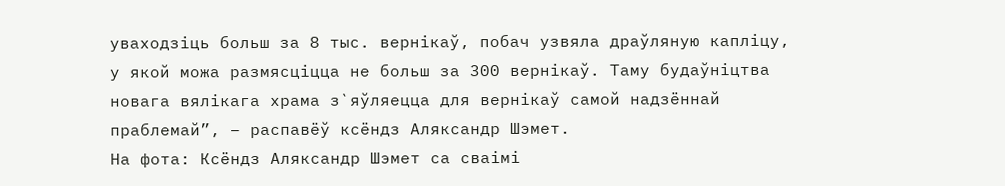уваходзіць больш за 8 тыс. вернікаў, побач узвяла драўляную капліцу, у якой можа размясціцца не больш за 300 вернікаў. Таму будаўніцтва новага вялікага храма з`яўляецца для вернікаў самой надзённай праблемай”, – распавёў ксёндз Аляксандр Шэмет.
На фота: Ксёндз Аляксандр Шэмет са сваімі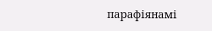парафіянамі